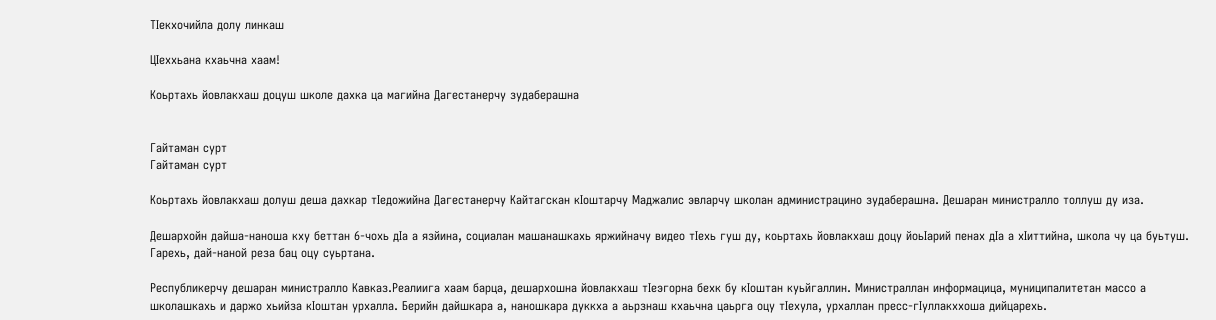ТIекхочийла долу линкаш

ЦIеххьана кхаьчна хаам!

Коьртахь йовлакхаш доцуш школе дахка ца магийна Дагестанерчу зудаберашна


Гайтаман сурт
Гайтаман сурт

Коьртахь йовлакхаш долуш деша дахкар тIедожийна Дагестанерчу Кайтагскан кIоштарчу Маджалис эвларчу школан администрацино зудаберашна. Дешаран министралло толлуш ду иза.

Дешархойн дайша-наноша кху беттан 6-чохь дIа а язйина, социалан машанашкахь яржийначу видео тIехь гуш ду, коьртахь йовлакхаш доцу йоьIарий пенах дIа а хIиттийна, школа чу ца буьтуш. Гарехь, дай-наной реза бац оцу суьртана.

Республикерчу дешаран министралло Кавказ.Реалиига хаам барца, дешархошна йовлакхаш тIеэгорна бехк бу кIоштан куьйгаллин. Министраллан информацица, муниципалитетан массо а школашкахь и даржо хьийза кIоштан урхалла. Берийн дайшкара а, наношкара дуккха а аьрзнаш кхаьчна цаьрга оцу тIехула, урхаллан пресс-гIуллакххоша дийцарехь.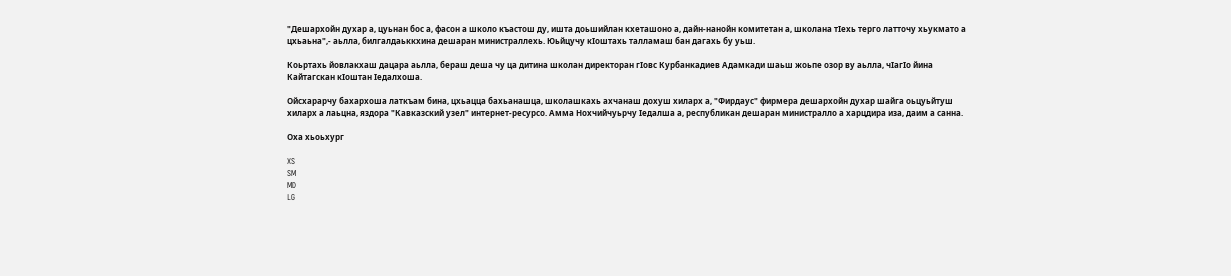"Дешархойн духар а, цуьнан бос а, фасон а школо къастош ду, ишта доьшийлан кхеташоно а, дайн-нанойн комитетан а, школана тIехь терго латточу хьукмато а цхьаьна",- аьлла, билгалдаьккхина дешаран министраллехь. Юьйцучу кIоштахь талламаш бан дагахь бу уьш.

Коьртахь йовлакхаш дацара аьлла, бераш деша чу ца дитина школан директоран гIовс Курбанкадиев Адамкади шаьш жоьпе озор ву аьлла, чIагIо йина Кайтагскан кIоштан Iедалхоша.

Ойсхарарчу бахархоша латкъам бина, цхьацца бахьанашца, школашкахь ахчанаш дохуш хиларх а, "Фирдаус" фирмера дешархойн духар шайга оьцуьйтуш хиларх а лаьцна, яздора "Кавказский узел" интернет-ресурсо. Амма Нохчийчуьрчу Iедалша а, республикан дешаран министралло а харцдира иза, даим а санна.

Оха хьоьхург

XS
SM
MD
LG